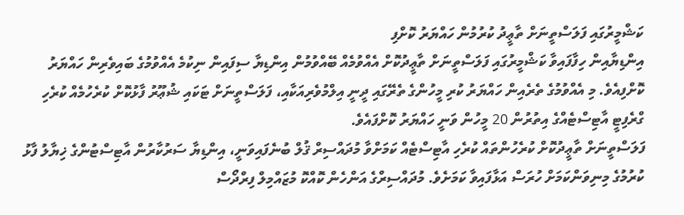ކަޝްމީރުގައި ފަލަސްތީނަށް ތާޢީދު ކުރުމުން ހައްޔަރު ކޮށްފި
އިންޑިޔާއިން ހިފާފައިވާ ކަޝްމީރުގައި ފަލަސްތީނަށް ތާޢީދުކޮށް އެއްވުމެއް ބޭއްވުމުން އިންޑިޔާ ސިފައިން ނިކުމެ އެއްވުމުގެ ބައިވެރިން ހައްޔަރު ކޮށްފިއެވެ. މި އެއްވުމުގެ ތެރެއިން ހައްޔަރު ކުރި މީހުންގެ ތެރޭގައި ދީނީ އިލްމުވެރިއަކާއި، ފަލަސްތީނަށް ޓަކައި ޝުޢޫރު ފާޅުކޮށް ކުރެހުމެއް ކުރެހި ގްރެފިޓީ އާޓިސްޓެއްގެ އިތުރުން 20 މީހުން ވަނީ ހައްޔަރު ކޮށްފައެވެ.
ފަލަސްތީނަށް ތާޢީދުކޮށް ކުރެހުންތައް ކުރެހި އާޓިސްޓެއް ކަމަށްވާ މުދައްސިރް ޤުލް ބުނެފައިވަނީ، އިންޑިޔާ ސަރުކާރުން އާޓިސްޓުންގެ ޚިޔާލު ފާޅު ކުރުމުގެ މިނިވަންކަމަށް ހުރަސް އަޅާފައިވާ ކަމަށެވެ. މުދައްސިރްގެ އަންހެން ކޮއްކޮ މުޒައްމިލް ފިރްދޯސް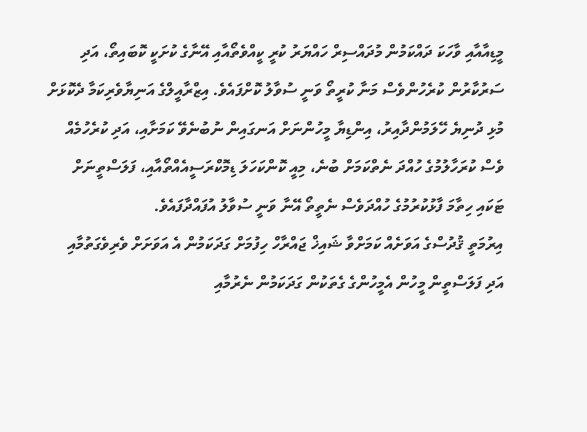މީޑިއާއާއި ވާހަކަ ދައްކަމުން މުދައްސިރް ހައްޔަރު ކުރީ ކީއްވެތޯއާއި އޭނާގެ ކުށަކީ ކޮބައިތޯ، އަދި ސަރުކާރުން ކުރެހުންވެސް މަނާ ކުރީތޯ ވަނީ ސުވާލު ކޮށްފައެވެ. އިޒްރާއީލްގެ އަނިޔާވެރިކަމާ ދެކޮޅަށް މުޅި ދުނިޔެ ހޭލަމުންދާއިރު، އިންޑިޔާ މީހުންނަށް އަނގައިން ނުބުނެވޭ ކަމަށާއި، އަދި ކުރެހުމެއް ވެސް ކުރަހާލުމުގެ ހުއްދަ ނެތްކަމަށް ބުނެ، މިއީ ކޮންކަހަލަ ޑިމޮކްރަސީއެއްތޯއާއި، ފަލަސްތީނަށް ޓަކައި ހިތާމަ ފާޅުކުރުމުގެ ހުއްދަވެސް ނެތީތޯ އޭނާ ވަނީ ސުވާލު އުފައްދާފައެވެ.
އިރުމަތީ ޤުދުސްގެ އަވަށެއް ކަމަށްވާ ޝައިޚް ޖައްރާހް ހިފުމަށް ގަދަކަމުން އެ އަވަށަށް ވެރިވެގަތުމާއި އަދި ފަލަސްތީން މީހުން އެމީހުންގެ ގެތަކުން ގަދަކަމުން ނެރުމާއި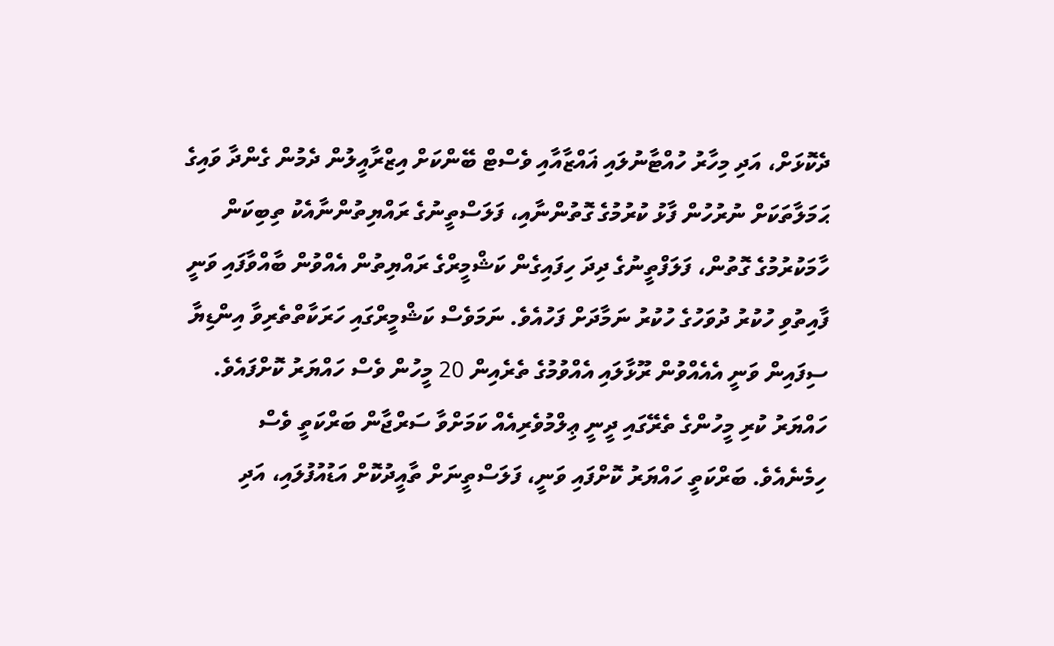ދެކޮޅަށް، އަދި މިހާރު ހުއްޓާނުލައި ޣައްޒާއާއި ވެސްޓް ބޭންކަށް އިޒްރާއީލުން ދެމުން ގެންދާ ވައިގެ ޙަމަލާތަކަށް ނުރުހުން ފާޅު ކުރުމުގެ ގޮތުންނާއި، ފަލަސްތީނުގެ ރައްޔިތުންނާއެކު ތިބިކަން ހާމަކުރުމުގެ ގޮތުން، ފަލަފްތީނުގެ ދިދަ ހިފައިގެން ކަޝްމީރްގެ ރައްޔިތުން އެއްވުން ބާއްވާފައި ވަނީ ފާއިތުވި ހުކުރު ދުވަހުގެ ހުކުރު ނަމާދަށް ފަހުއެވެ. ނަމަވެސް ކަޝްމީރްގައި ހަރަކާތްތެރިވާ އިންޑިޔާ ސިފައިން ވަނީ އެއެއްވުން ރޫޅާލައި އެއްވުމުގެ ތެރެއިން 20 މީހުން ވެސް ހައްޔަރު ކޮށްފައެވެ.
ހައްޔަރު ކުރި މީހުންގެ ތެރޭގައި ދީނީ ޢިލްމުވެރިއެއް ކަމަށްވާ ސަރްޖާން ބަރްކަތީ ވެސް ހިމެނެއެވެ. ބަރްކަތީ ހައްޔަރު ކޮށްފައި ވަނީ، ފަލަސްތީނަށް ތާއީދުކޮށް އަޑުއުފުލައި، އަދި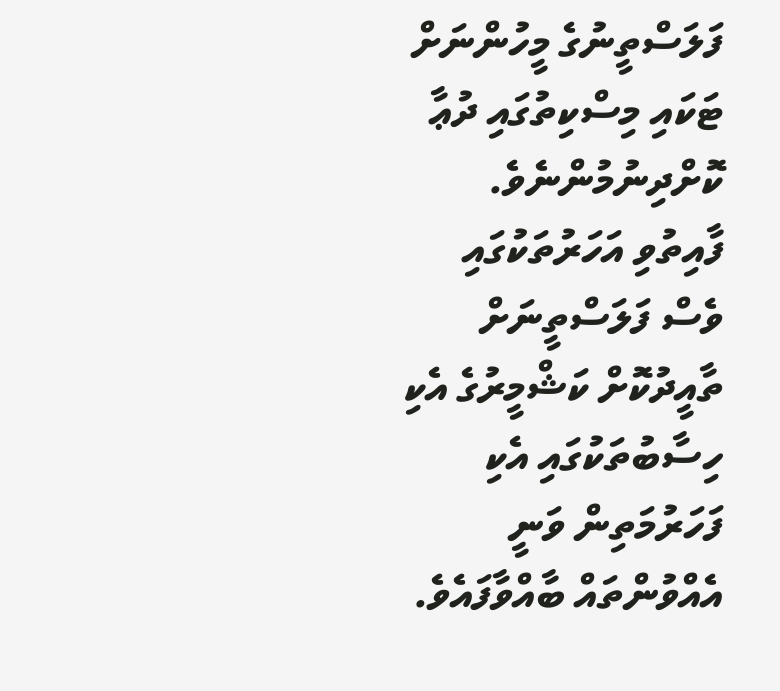ފަލަސްތީނުގެ މީހުންނަށް ޓަކައި މިސްކިތުގައި ދުޢާ ކޮށްދިނުމުންނެވެ.
ފާއިތުވި އަހަރުތަކުގައި ވެސް ފަލަސްތީނަށް ތާއީދުކޮށް ކަޝްމީރުގެ އެކި ހިސާބުތަކުގައި އެކި ފަހަރުމަތިން ވަނީ އެއްވުންތައް ބާއްވާފައެވެ.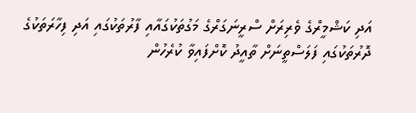އަދި ކަޝްމީރްގެ ވެރިރަށް ސްރީނަގަރްގެ މަގުތަކުގައާއި ފާރުތަކުގައި އަދި ފިހާރަތަކުގެ ދޮރުތަކުގައި ފަލަސްތީނަށް ތާއީދު ކޮށްފައިވާ ކުރެހުން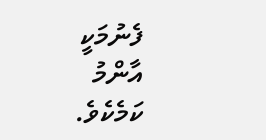ފެނުމަކީ އާންމު ކަމެކެވެ.